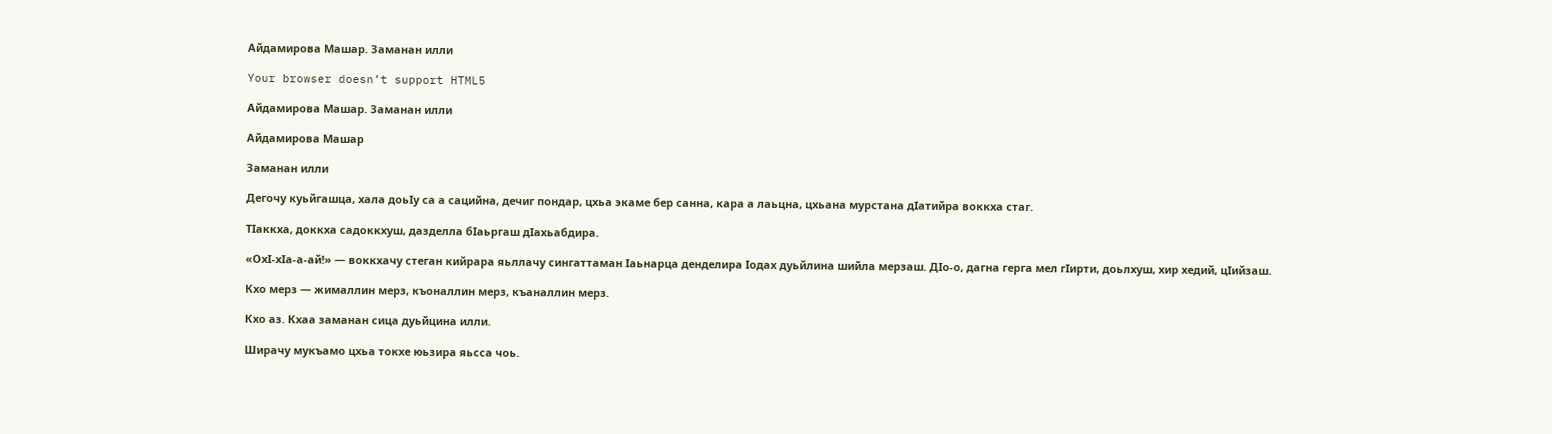Айдамирова Машар. Заманан илли

Your browser doesn’t support HTML5

Айдамирова Машар. Заманан илли

Айдамирова Машар

Заманан илли

Дегочу куьйгашца, хала доьIу са а сацийна, дечиг пондар, цхьа экаме бер санна, кара а лаьцна, цхьана мурстана дIатийра воккха стаг.

ТIаккха, доккха садоккхуш, дазделла бIаьргаш дIахьабдира.

«ОхI-хIа-а-ай!» — воккхачу стеган кийрара яьллачу сингаттаман Iаьнарца денделира Iодах дуьйлина шийла мерзаш. ДIо-о, дагна герга мел гIирти, доьлхуш, хир хедий, цIийзаш.

Кхо мерз — жималлин мерз, къоналлин мерз, къаналлин мерз.

Кхо аз. Кхаа заманан сица дуьйцина илли.

Ширачу мукъамо цхьа токхе юьзира яьсса чоь.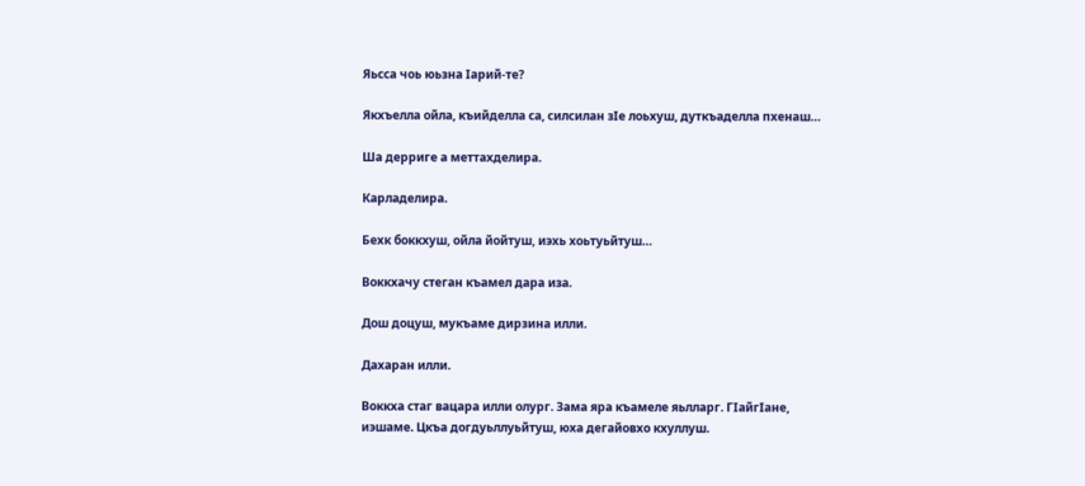Яьсса чоь юьзна Iарий-те?

Якхъелла ойла, къийделла са, силсилан зIе лоьхуш, дуткъаделла пхенаш…

Ша дерриге а меттахделира.

Карладелира.

Бехк боккхуш, ойла йойтуш, иэхь хоьтуьйтуш…

Воккхачу стеган къамел дара иза.

Дош доцуш, мукъаме дирзина илли.

Дахаран илли.

Воккха стаг вацара илли олург. Зама яра къамеле яьлларг. ГIайгIане, иэшаме. Цкъа догдуьллуьйтуш, юха дегайовхо кхуллуш.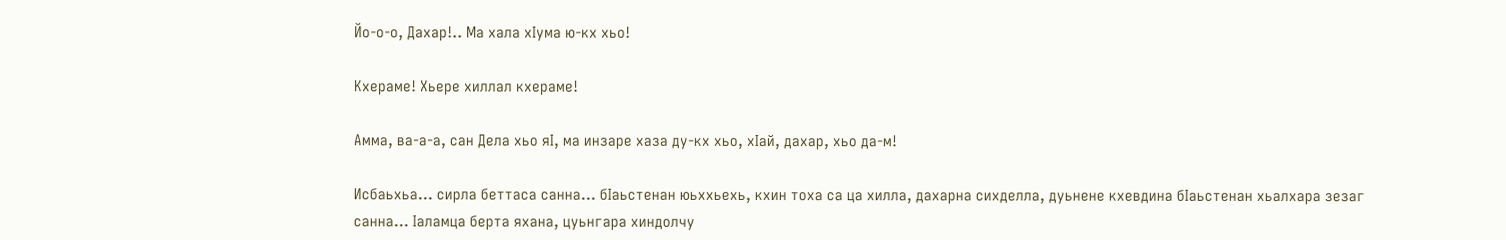Йо-о-о, Дахар!.. Ма хала хIума ю-кх хьо!

Кхераме! Хьере хиллал кхераме!

Амма, ва-а-а, сан Дела хьо яI, ма инзаре хаза ду-кх хьо, хIай, дахар, хьо да-м!

Исбаьхьа… сирла беттаса санна… бIаьстенан юьххьехь, кхин тоха са ца хилла, дахарна сихделла, дуьнене кхевдина бIаьстенан хьалхара зезаг санна… Iаламца берта яхана, цуьнгара хиндолчу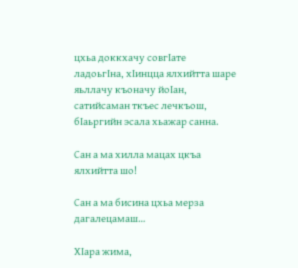цхьа доккхачу совгIате ладоьгIна, хIинцца ялхийтта шаре яьллачу къоначу йоIан, сатийсаман ткъес лечкъош, бIаьргийн эсала хьажар санна.

Сан а ма хилла мацах цкъа ялхийтта шо!

Сан а ма бисина цхьа мерза дагалецамаш…

ХIара жима,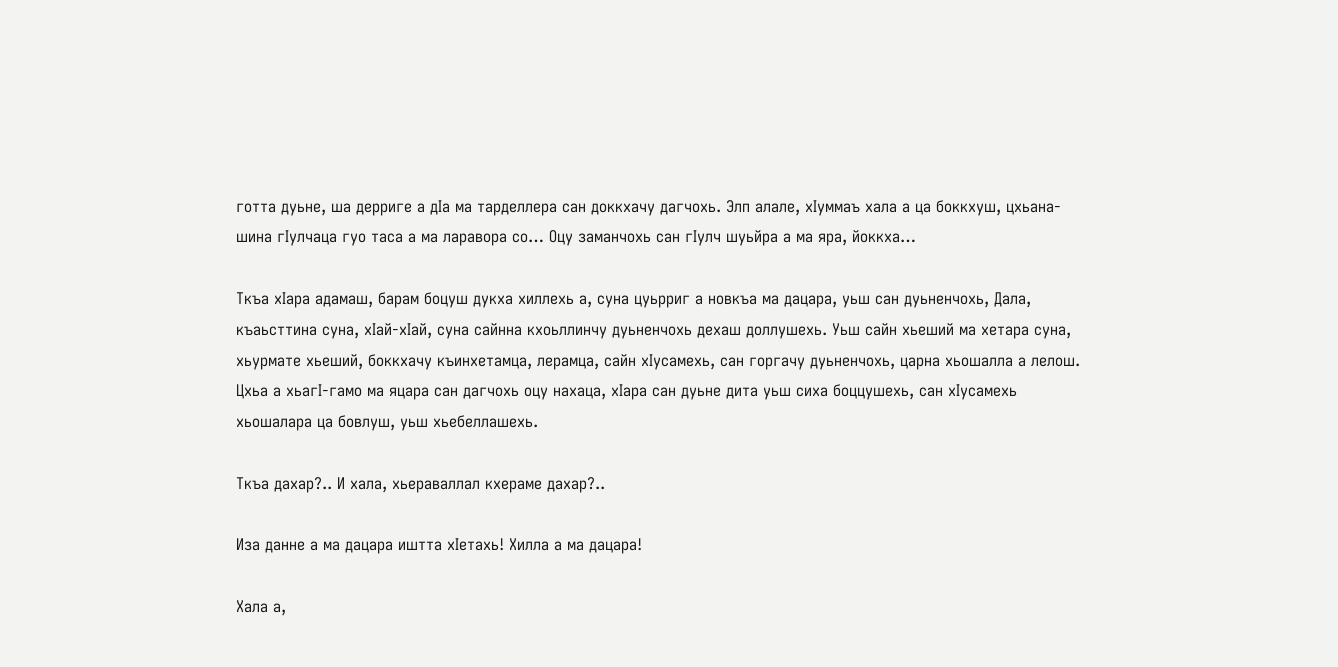готта дуьне, ша дерриге а дIа ма тарделлера сан доккхачу дагчохь. Элп алале, хIуммаъ хала а ца боккхуш, цхьана-шина гIулчаца гуо таса а ма ларавора со… Оцу заманчохь сан гIулч шуьйра а ма яра, йоккха…

Ткъа хIара адамаш, барам боцуш дукха хиллехь а, суна цуьрриг а новкъа ма дацара, уьш сан дуьненчохь, Дала, къаьсттина суна, хIай-хIай, суна сайнна кхоьллинчу дуьненчохь дехаш доллушехь. Уьш сайн хьеший ма хетара суна, хьурмате хьеший, боккхачу къинхетамца, лерамца, сайн хIусамехь, сан горгачу дуьненчохь, царна хьошалла а лелош. Цхьа а хьагI-гамо ма яцара сан дагчохь оцу нахаца, хIара сан дуьне дита уьш сиха боццушехь, сан хIусамехь хьошалара ца бовлуш, уьш хьебеллашехь.

Ткъа дахар?.. И хала, хьераваллал кхераме дахар?..

Иза данне а ма дацара иштта хIетахь! Хилла а ма дацара!

Хала а,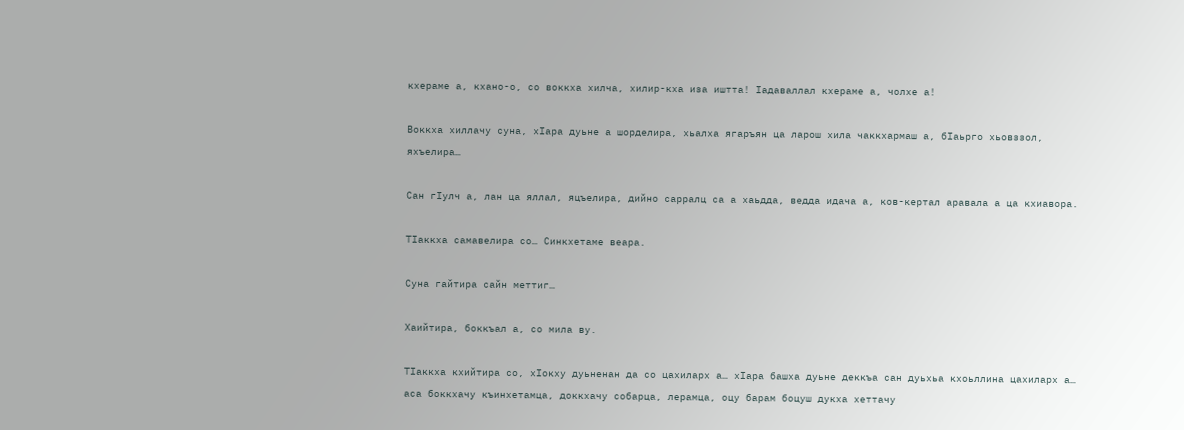кхераме а, кхано-о, со воккха хилча, хилир-кха иза иштта! Iадаваллал кхераме а, чолхе а!

Воккха хиллачу суна, хIара дуьне а шорделира, хьалха ягаръян ца ларош хила чаккхармаш а, бIаьрго хьовззол, яхъелира…

Сан гIулч а, лан ца яллал, яцъелира, дийно сарралц са а хаьдда, ведда идача а, ков-кертал аравала а ца кхиавора.

ТIаккха самавелира со… Синкхетаме веара.

Суна гайтира сайн меттиг…

Хаийтира, боккъал а, со мила ву.

ТIаккха кхийтира со, хIокху дуьненан да со цахиларх а… хIара башха дуьне деккъа сан дуьхьа кхоьллина цахиларх а… аса боккхачу къинхетамца, доккхачу собарца, лерамца, оцу барам боцуш дукха хеттачу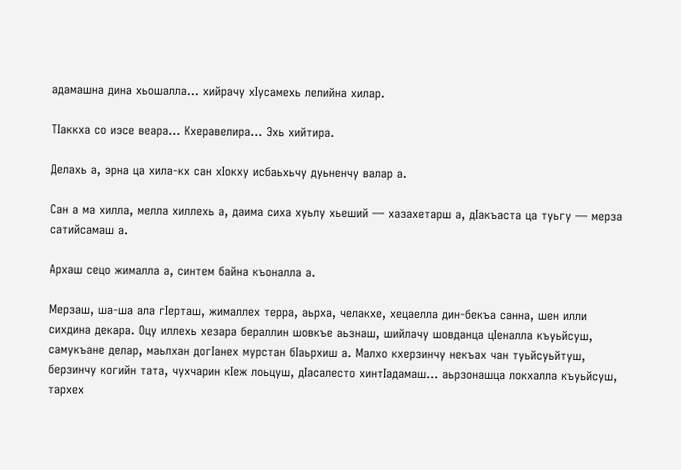адамашна дина хьошалла… хийрачу хIусамехь лелийна хилар.

ТIаккха со иэсе веара… Кхеравелира… Эхь хийтира.

Делахь а, эрна ца хила-кх сан хIокху исбаьхьчу дуьненчу валар а.

Сан а ма хилла, мелла хиллехь а, даима сиха хуьлу хьеший — хазахетарш а, дIакъаста ца туьгу — мерза сатийсамаш а.

Архаш сецо жималла а, синтем байна къоналла а.

Мерзаш, ша-ша ала гIерташ, жималлех терра, аьрха, челакхе, хецаелла дин-бекъа санна, шен илли сихдина декара. Оцу иллехь хезара бераллин шовкъе аьзнаш, шийлачу шовданца цIеналла къуьйсуш, самукъане делар, маьлхан догIанех мурстан бIаьрхиш а. Малхо кхерзинчу некъах чан туьйсуьйтуш, берзинчу когийн тата, чухчарин кIеж лоьцуш, дIасалесто хинтIадамаш… аьрзонашца локхалла къуьйсуш, тархех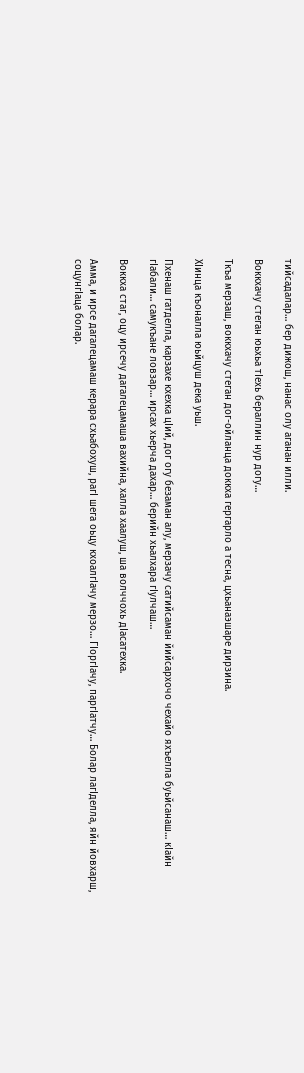тийсадалар… бер дижош, нанас олу аганан илли.

Воккхачу стеган юьхьа тIехь бераллин нур догу…

Ткъа мерзаш, воккхачу стеган дог-ойланца доккха гергарло а тесна, цхьанаэшаре дирзина.

ХIинца къоналла юьйцуш дека уьш.

Пхенаш гатделла, карзахе кхехка цIий, дог огу безаман алу, мерзачу сатийсаман йийсархочо чехайо яхъелла буьйсанаш… кIайн гIабали… самукъане ловзар… ирсах хьерча дахар… берийн хьалхара гIулчаш…

Воккха стаг, оцу ирсечу дагалецамаша вахийна, халла хаалуш, ша волччохь дIасатехка.

Амма, и ирсе дагалецамаш керара схьабохуш, рагI шега оьцу кхоалгIачу мерзо… ГIоргIачу, паргIатчу… Болар лагIделла, яйн йовхарш, соцунгIаца болар.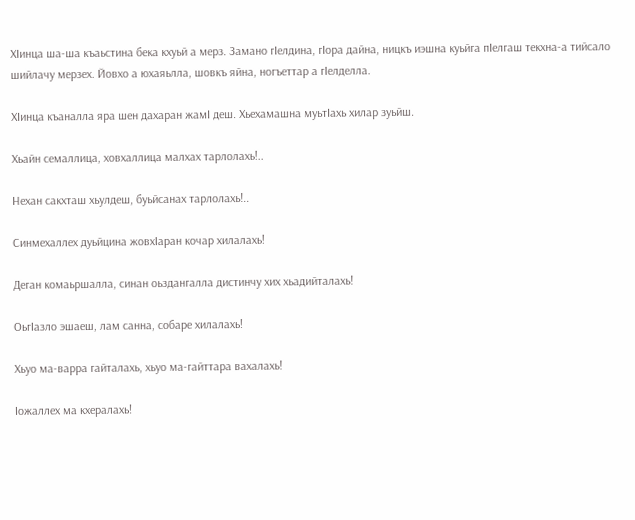ХIинца ша-ша къаьстина бека кхуьй а мерз. Замано гIелдина, гIора дайна, ницкъ иэшна куьйга пIелгаш текхна-а тийсало шийлачу мерзех. Йовхо а юхаяьлла, шовкъ яйна, ногъеттар а гIелделла.

ХIинца къаналла яра шен дахаран жамI деш. Хьехамашна муьтIахь хилар зуьйш.

Хьайн семаллица, ховхаллица малхах тарлолахь!..

Нехан сакхташ хьулдеш, буьйсанах тарлолахь!..

Синмехаллех дуьйцина жовхIаран кочар хилалахь!

Деган комаьршалла, синан оьздангалла дистинчу хих хьадийталахь!

ОьгIазло эшаеш, лам санна, собаре хилалахь!

Хьуо ма-варра гайталахь, хьуо ма-гайттара вахалахь!

Iожаллех ма кхералахь!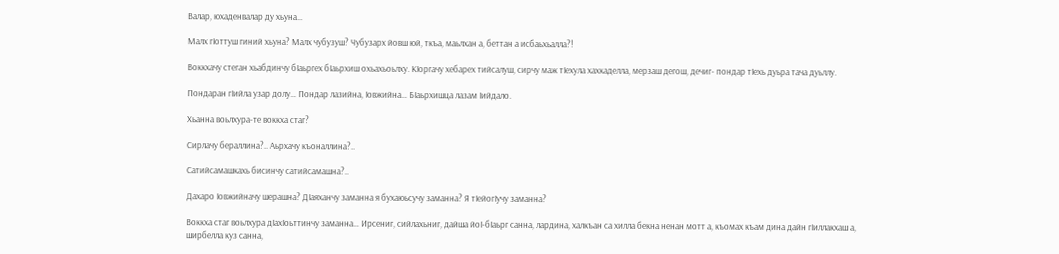Валар, юхаденвалар ду хьуна…

Малх гIоттуш гиний хьуна? Малх чубузуш? Чубузарх йовш юй, ткъа, маьлхан а, беттан а исбаьхьалла?!

Воккхачу стеган хьабдинчу бIаьргех бIаьрхиш охьахьоьлху. КIоргачу хебарех тийсалуш, сирчу маж тIехула хахкаделла, мерзаш дегош, дечиг- пондар тIехь дуьра тача дуьллу.

Пондаран гIийла узар долу… Пондар лазийна, Iовжийна… БIаьрхишца лазам Iийдало.

Хьанна воьлхура-те воккха стаг?

Сирлачу бераллина?.. Аьрхачу къоналлина?..

Сатийсамашкахь бисинчу сатийсамашна?..

Дахаро Iовжийначу шерашна? ДIаяханчу заманна я бухаюьсучу заманна? Я тIейогIучу заманна?

Воккха стаг воьлхура дIахIоьттинчу заманна… Ирсениг, сийлахьниг, дайша йоI-бIаьрг санна, лардина, халкъан са хилла бекна ненан мотт а, къомах къам дина дайн гIиллакхаш а, ширбелла куз санна,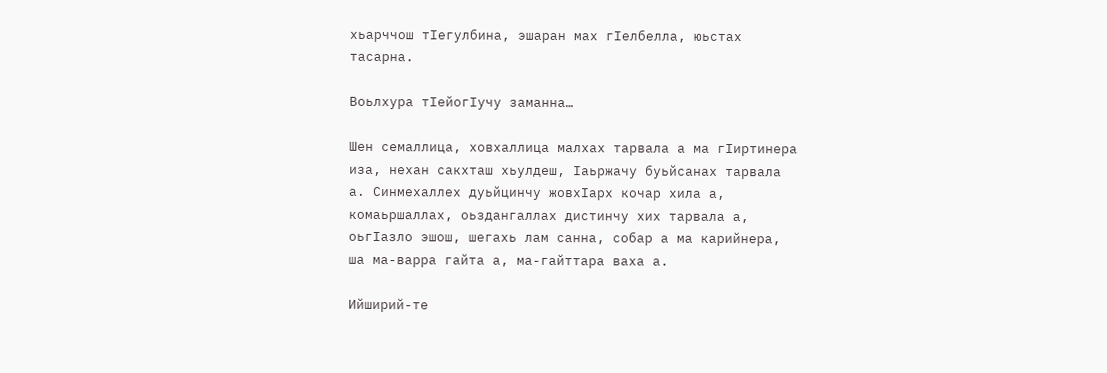хьарччош тIегулбина, эшаран мах гIелбелла, юьстах тасарна.

Воьлхура тIейогIучу заманна…

Шен семаллица, ховхаллица малхах тарвала а ма гIиртинера иза, нехан сакхташ хьулдеш, Iаьржачу буьйсанах тарвала а. Синмехаллех дуьйцинчу жовхIарх кочар хила а, комаьршаллах, оьздангаллах дистинчу хих тарвала а, оьгIазло эшош, шегахь лам санна, собар а ма карийнера, ша ма-варра гайта а, ма-гайттара ваха а.

Ийширий-те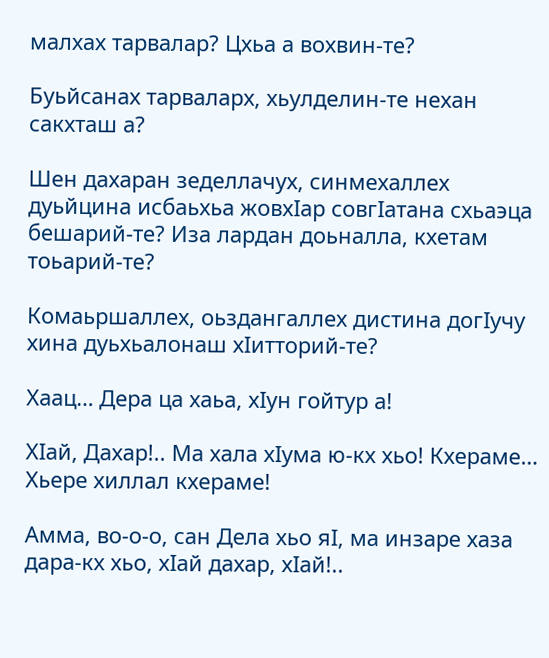малхах тарвалар? Цхьа а вохвин-те?

Буьйсанах тарваларх, хьулделин-те нехан сакхташ а?

Шен дахаран зеделлачух, синмехаллех дуьйцина исбаьхьа жовхIар совгIатана схьаэца бешарий-те? Иза лардан доьналла, кхетам тоьарий-те?

Комаьршаллех, оьздангаллех дистина догIучу хина дуьхьалонаш хIитторий-те?

Хаац… Дера ца хаьа, хIун гойтур а!

ХIай, Дахар!.. Ма хала хIума ю-кх хьо! Кхераме… Хьере хиллал кхераме!

Амма, во-о-о, сан Дела хьо яI, ма инзаре хаза дара-кх хьо, хIай дахар, хIай!..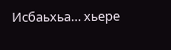Исбаьхьа… хьере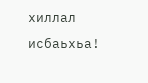хиллал исбаьхьа!